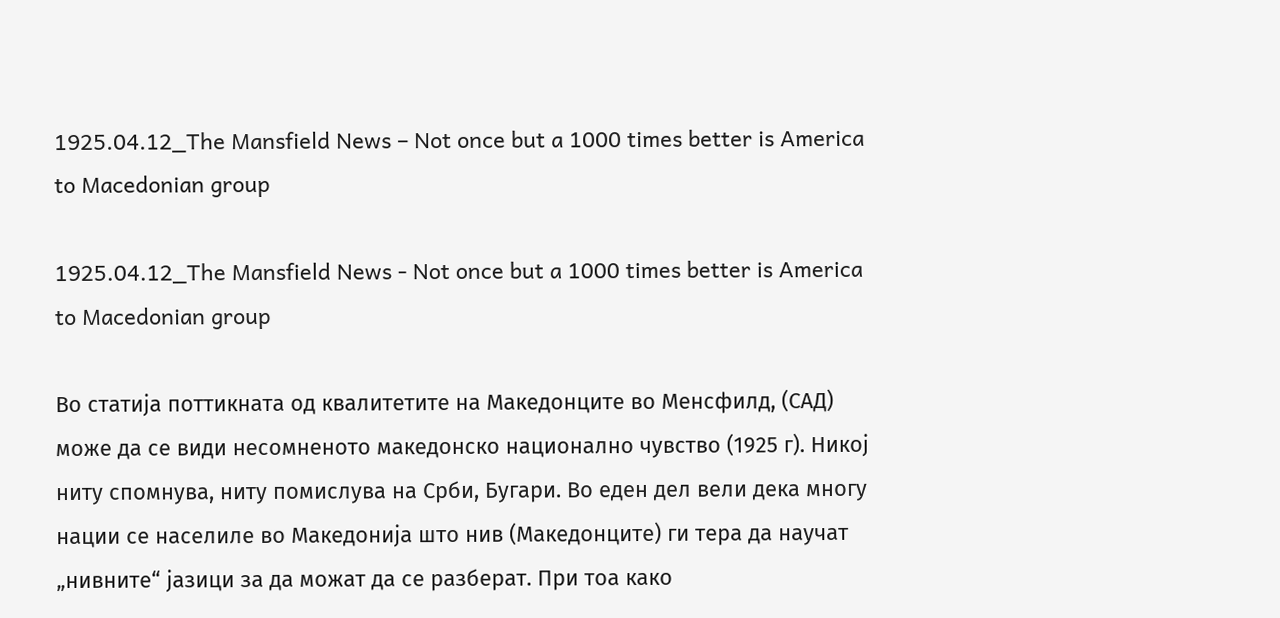1925.04.12_The Mansfield News – Not once but a 1000 times better is America to Macedonian group

1925.04.12_The Mansfield News - Not once but a 1000 times better is America to Macedonian group

Во статија поттикната од квалитетите на Македонците во Менсфилд, (САД) може да се види несомненото македонско национално чувство (1925 г). Никој ниту спомнува, ниту помислува на Срби, Бугари. Во еден дел вели дека многу нации се населиле во Македонија што нив (Македонците) ги тера да научат „нивните“ јазици за да можат да се разберат. При тоа како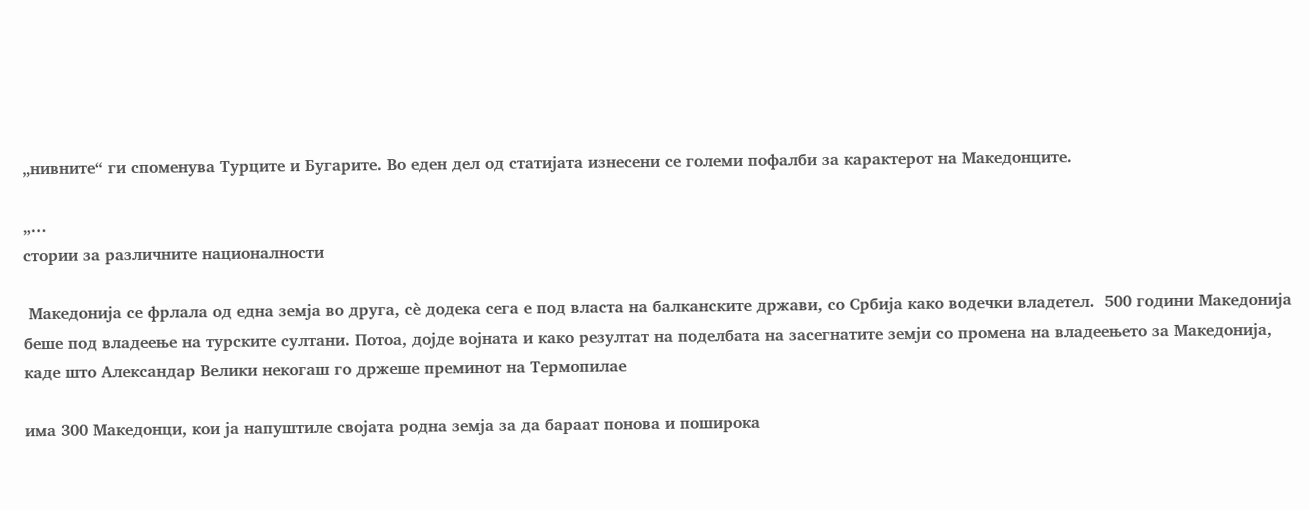„нивните“ ги споменува Турците и Бугарите. Во еден дел од статијата изнесени се големи пофалби за карактерот на Македонците.

„…
стории за различните националности

 Македонија се фрлала од една земја во друга, сè додека сега е под власта на балканските држави, со Србија како водечки владетел.  500 години Македонија беше под владеење на турските султани. Потоа, дојде војната и како резултат на поделбата на засегнатите земји со промена на владеењето за Македонија, каде што Александар Велики некогаш го држеше преминот на Термопилае

има 300 Македонци, кои ја напуштиле својата родна земја за да бараат понова и поширока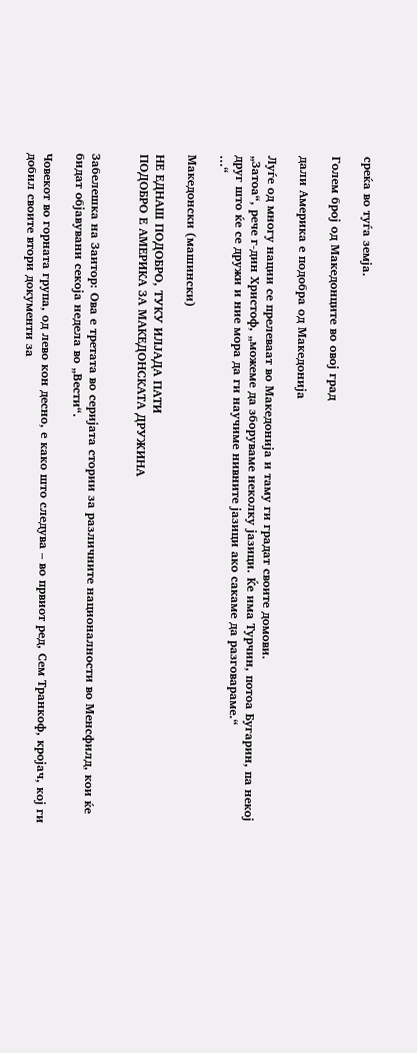среќа во туѓа земја.

Голем број од Македонците во овој град

дали Америка е подобра од Македонија

Луѓе од многу нации се прелеваат во Македонија и таму ги градат своите домови.
„Затоа“, рече г-дин Христоф, „можеме да зборуваме неколку јазици. Ќе има Турчин, потоа Бугарин, па некој друг што ќе се дружи и ние мора да ги научиме нивните јазици ако сакаме да разговараме.“
…“

Македонски (машински)

НЕ ЕДНАШ ПОДОБРО, ТУКУ ИЛЈАДА ПАТИ
ПОДОБРО Е АМЕРИКА ЗА МАКЕДОНСКАТА ДРУЖИНА


Забелешка на Заитор: Ова е третата во серијата стории за различните националности во Менсфилд, кои ќе бидат објавувани секоја недела во „Вести“.

Човекот во горната група, од лево кон десно, е како што следува – во првиот ред, Сем Транкоф, кројач, кој ги добил своите втори документи за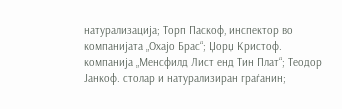натурализација; Торп Паскоф, инспектор во компанијата „Охајо Брас“; Џорџ Кристоф. компанија „Менсфилд Лист енд Тин Плат“; Теодор Јанкоф. столар и натурализиран граѓанин;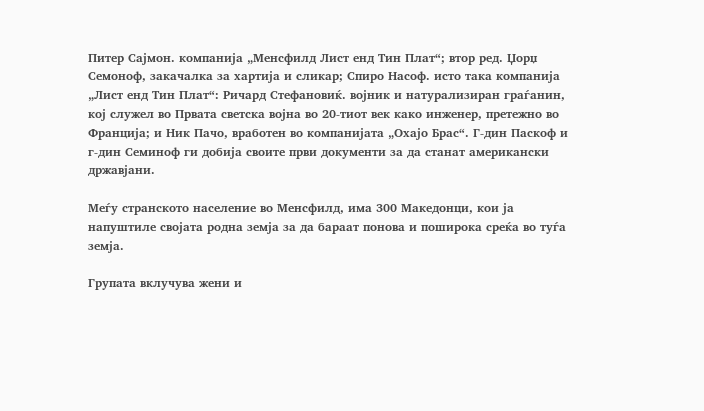Питер Сајмон. компанија „Менсфилд Лист енд Тин Плат“; втор ред. Џорџ Семоноф, закачалка за хартија и сликар; Спиро Насоф. исто така компанија „Лист енд Тин Плат“: Ричард Стефановиќ. војник и натурализиран граѓанин, кој служел во Првата светска војна во 20-тиот век како инженер, претежно во Франција; и Ник Пачо, вработен во компанијата „Охајо Брас“. Г-дин Паскоф и г-дин Семиноф ги добија своите први документи за да станат американски државјани.

Меѓу странското население во Менсфилд, има 300 Македонци, кои ја напуштиле својата родна земја за да бараат понова и поширока среќа во туѓа земја.

Групата вклучува жени и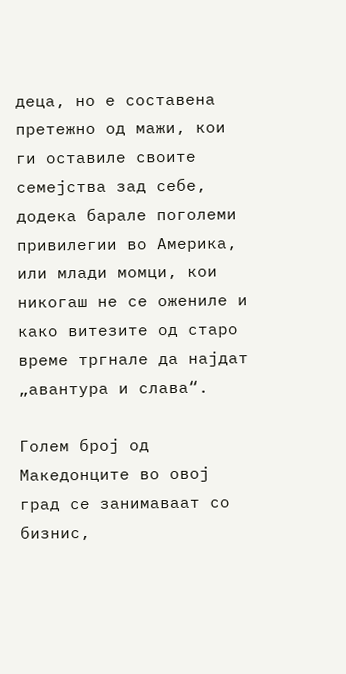деца, но е составена претежно од мажи, кои ги оставиле своите семејства зад себе, додека барале поголеми привилегии во Америка, или млади момци, кои никогаш не се ожениле и како витезите од старо време тргнале да најдат „авантура и слава“.

Голем број од Македонците во овој град се занимаваат со бизнис,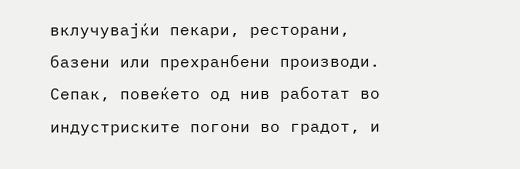вклучувајќи пекари, ресторани, базени или прехранбени производи. Сепак, повеќето од нив работат во индустриските погони во градот, и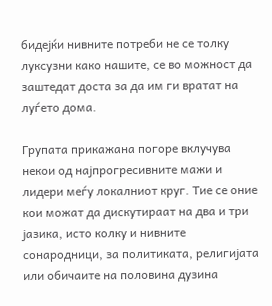бидејќи нивните потреби не се толку луксузни како нашите, се во можност да заштедат доста за да им ги вратат на луѓето дома.

Групата прикажана погоре вклучува некои од најпрогресивните мажи и лидери меѓу локалниот круг. Тие се оние кои можат да дискутираат на два и три јазика, исто колку и нивните сонародници, за политиката, религијата или обичаите на половина дузина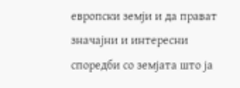европски земји и да прават значајни и интересни споредби со земјата што ја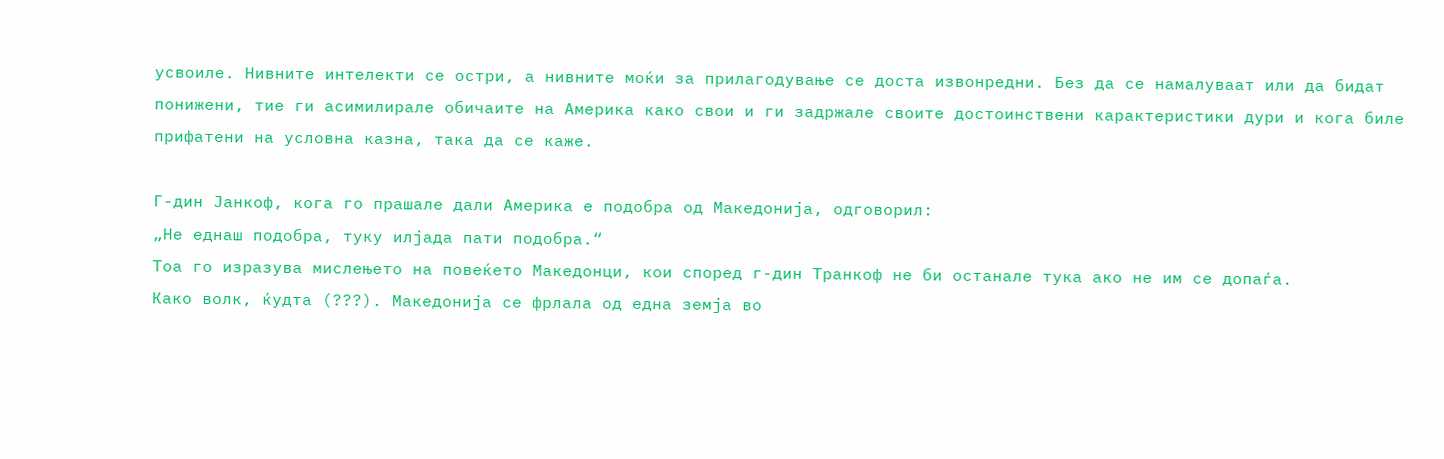усвоиле. Нивните интелекти се остри, а нивните моќи за прилагодување се доста извонредни. Без да се намалуваат или да бидат понижени, тие ги асимилирале обичаите на Америка како свои и ги задржале своите достоинствени карактеристики дури и кога биле прифатени на условна казна, така да се каже.

Г-дин Јанкоф, кога го прашале дали Америка е подобра од Македонија, одговорил:
„Не еднаш подобра, туку илјада пати подобра.“
Тоа го изразува мислењето на повеќето Македонци, кои според г-дин Транкоф не би останале тука ако не им се допаѓа.
Како волк, ќудта (???). Македонија се фрлала од една земја во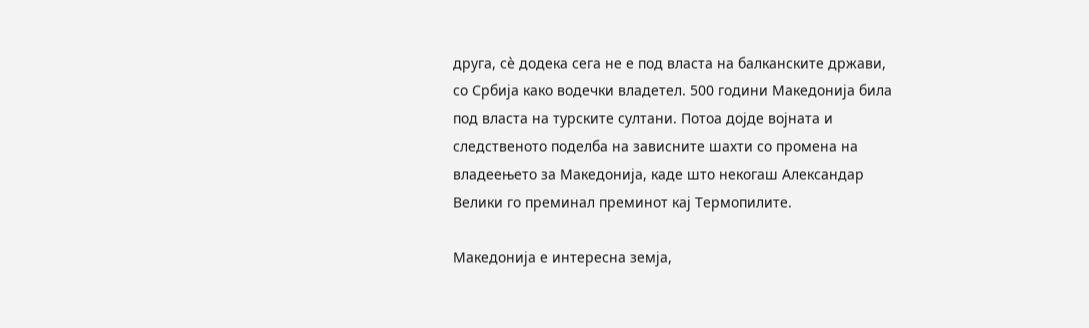друга, сè додека сега не е под власта на балканските држави, со Србија како водечки владетел. 500 години Македонија била под власта на турските султани. Потоа дојде војната и следственото поделба на зависните шахти со промена на владеењето за Македонија, каде што некогаш Александар Велики го преминал преминот кај Термопилите.

Македонија е интересна земја,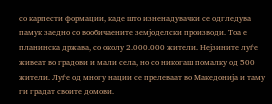со карпести формации, каде што изненадувачки се одгледува памук заедно со вообичаените земјоделски производи. Тоа е планинска држава, со околу 2.000.000 жители. Нејзините луѓе живеат во градови и мали села, но со никогаш помалку од 500 жители. Луѓе од многу нации се прелеваат во Македонија и таму ги градат своите домови.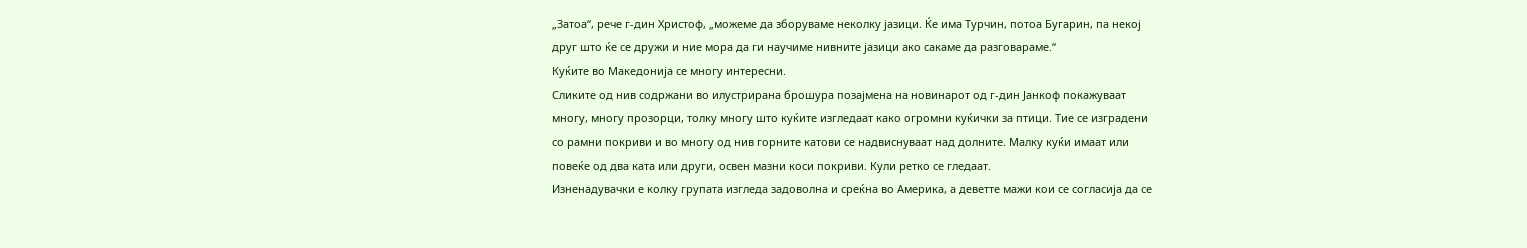„Затоа“, рече г-дин Христоф, „можеме да зборуваме неколку јазици. Ќе има Турчин, потоа Бугарин, па некој друг што ќе се дружи и ние мора да ги научиме нивните јазици ако сакаме да разговараме.“
Куќите во Македонија се многу интересни.
Сликите од нив содржани во илустрирана брошура позајмена на новинарот од г-дин Јанкоф покажуваат многу, многу прозорци, толку многу што куќите изгледаат како огромни куќички за птици. Тие се изградени со рамни покриви и во многу од нив горните катови се надвиснуваат над долните. Малку куќи имаат или повеќе од два ката или други, освен мазни коси покриви. Кули ретко се гледаат.
Изненадувачки е колку групата изгледа задоволна и среќна во Америка, а деветте мажи кои се согласија да се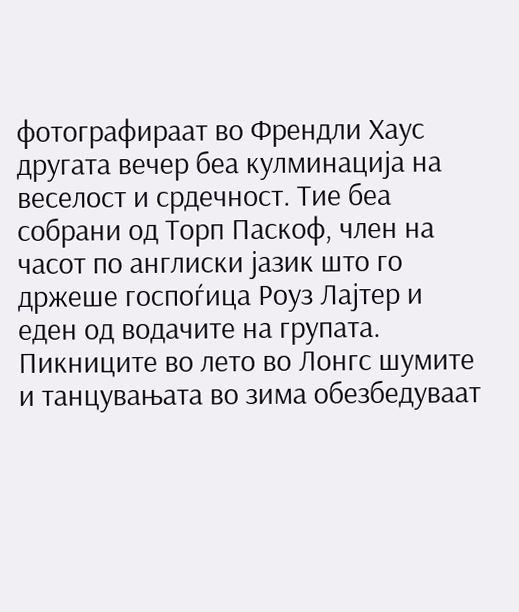фотографираат во Френдли Хаус другата вечер беа кулминација на веселост и срдечност. Тие беа собрани од Торп Паскоф, член на часот по англиски јазик што го држеше госпоѓица Роуз Лајтер и еден од водачите на групата.
Пикниците во лето во Лонгс шумите и танцувањата во зима обезбедуваат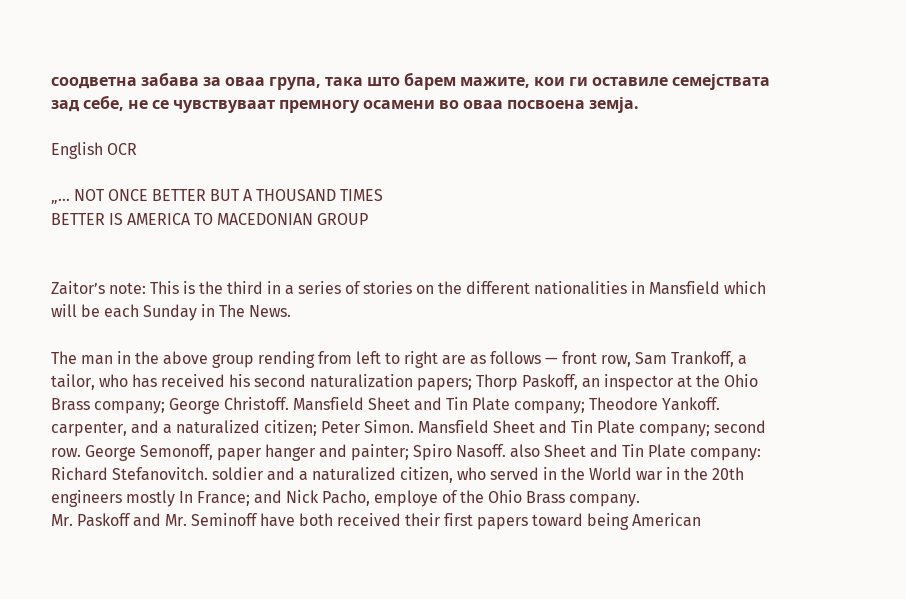соодветна забава за оваа група, така што барем мажите, кои ги оставиле семејствата зад себе, не се чувствуваат премногу осамени во оваа посвоена земја.

English OCR

„… NOT ONCE BETTER BUT A THOUSAND TIMES
BETTER IS AMERICA TO MACEDONIAN GROUP


Zaitor’s note: This is the third in a series of stories on the different nationalities in Mansfield which will be each Sunday in The News.

The man in the above group rending from left to right are as follows — front row, Sam Trankoff, a tailor, who has received his second naturalization papers; Thorp Paskoff, an inspector at the Ohio Brass company; George Christoff. Mansfield Sheet and Tin Plate company; Theodore Yankoff. carpenter, and a naturalized citizen; Peter Simon. Mansfield Sheet and Tin Plate company; second row. George Semonoff, paper hanger and painter; Spiro Nasoff. also Sheet and Tin Plate company: Richard Stefanovitch. soldier and a naturalized citizen, who served in the World war in the 20th engineers mostly In France; and Nick Pacho, employe of the Ohio Brass company.
Mr. Paskoff and Mr. Seminoff have both received their first papers toward being American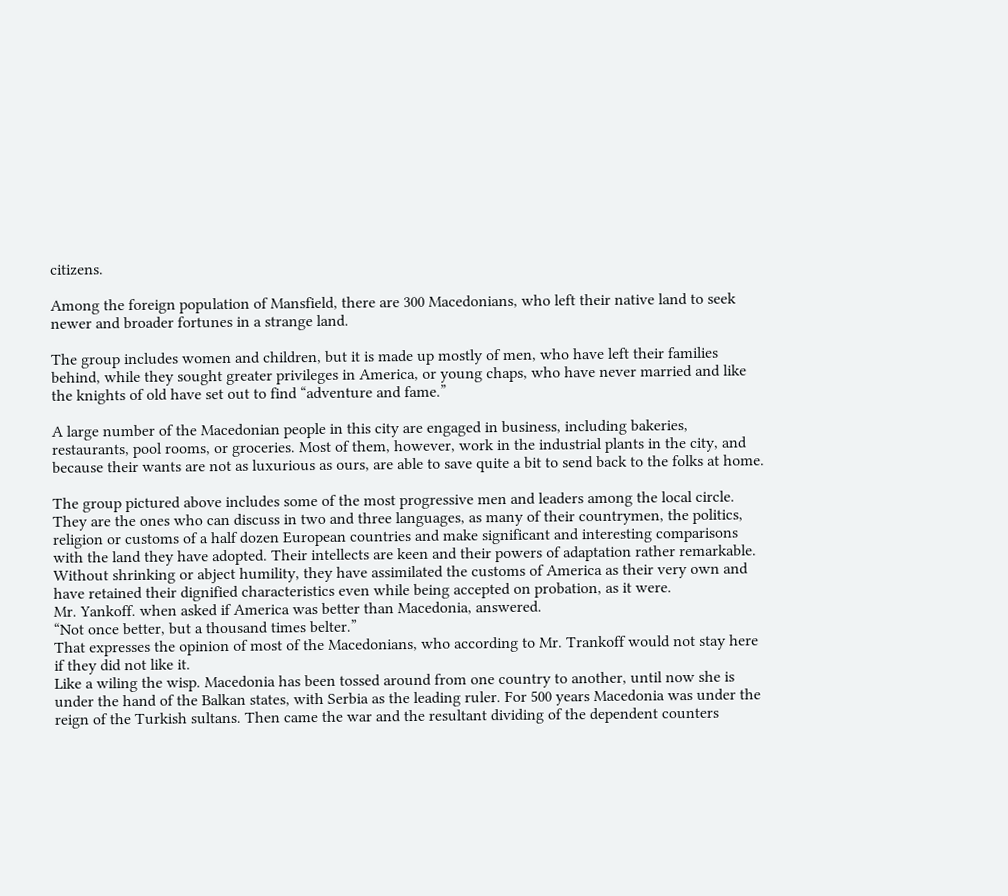citizens.

Among the foreign population of Mansfield, there are 300 Macedonians, who left their native land to seek newer and broader fortunes in a strange land.

The group includes women and children, but it is made up mostly of men, who have left their families behind, while they sought greater privileges in America, or young chaps, who have never married and like the knights of old have set out to find “adventure and fame.”

A large number of the Macedonian people in this city are engaged in business, including bakeries, restaurants, pool rooms, or groceries. Most of them, however, work in the industrial plants in the city, and because their wants are not as luxurious as ours, are able to save quite a bit to send back to the folks at home.

The group pictured above includes some of the most progressive men and leaders among the local circle. They are the ones who can discuss in two and three languages, as many of their countrymen, the politics, religion or customs of a half dozen European countries and make significant and interesting comparisons with the land they have adopted. Their intellects are keen and their powers of adaptation rather remarkable. Without shrinking or abject humility, they have assimilated the customs of America as their very own and have retained their dignified characteristics even while being accepted on probation, as it were.
Mr. Yankoff. when asked if America was better than Macedonia, answered.
“Not once better, but a thousand times belter.”
That expresses the opinion of most of the Macedonians, who according to Mr. Trankoff would not stay here if they did not like it.
Like a wiling the wisp. Macedonia has been tossed around from one country to another, until now she is under the hand of the Balkan states, with Serbia as the leading ruler. For 500 years Macedonia was under the reign of the Turkish sultans. Then came the war and the resultant dividing of the dependent counters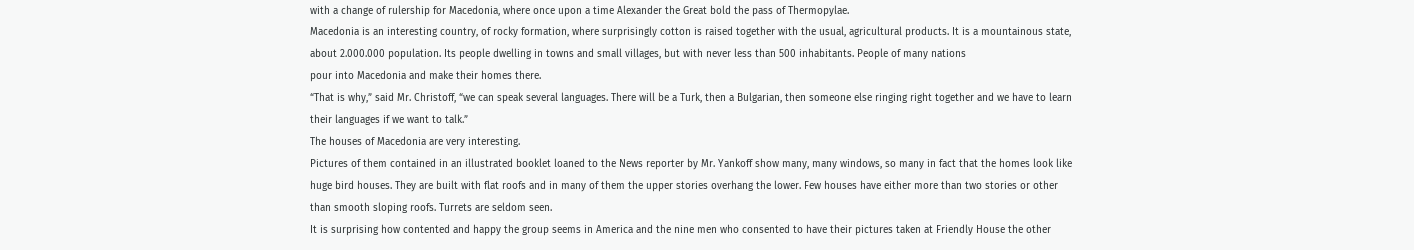with a change of rulership for Macedonia, where once upon a time Alexander the Great bold the pass of Thermopylae.
Macedonia is an interesting country, of rocky formation, where surprisingly cotton is raised together with the usual, agricultural products. It is a mountainous state, about 2.000.000 population. Its people dwelling in towns and small villages, but with never less than 500 inhabitants. People of many nations
pour into Macedonia and make their homes there.
“That is why,” said Mr. Christoff, “we can speak several languages. There will be a Turk, then a Bulgarian, then someone else ringing right together and we have to learn their languages if we want to talk.”
The houses of Macedonia are very interesting.
Pictures of them contained in an illustrated booklet loaned to the News reporter by Mr. Yankoff show many, many windows, so many in fact that the homes look like huge bird houses. They are built with flat roofs and in many of them the upper stories overhang the lower. Few houses have either more than two stories or other than smooth sloping roofs. Turrets are seldom seen.
It is surprising how contented and happy the group seems in America and the nine men who consented to have their pictures taken at Friendly House the other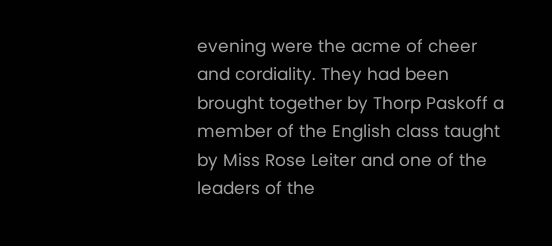evening were the acme of cheer and cordiality. They had been brought together by Thorp Paskoff a member of the English class taught by Miss Rose Leiter and one of the leaders of the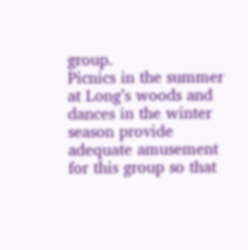group.
Picnics in the summer at Long’s woods and dances in the winter season provide adequate amusement for this group so that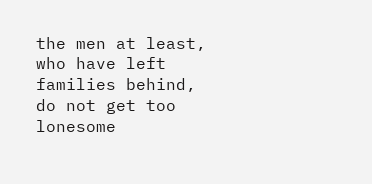the men at least, who have left families behind, do not get too lonesome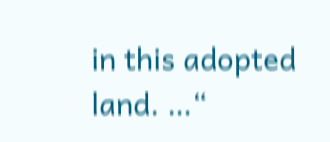in this adopted land. …“